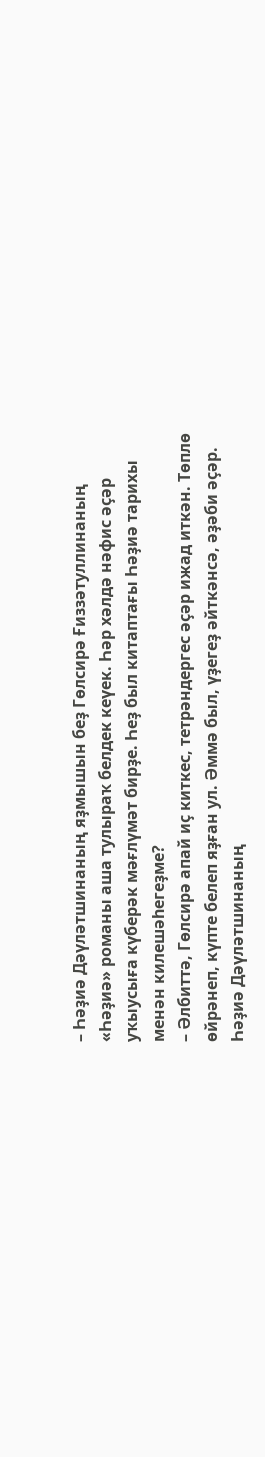– Һәҙиә Дәүләтшинаның яҙмышын беҙ Гөлсирә Ғиззәтуллинаның «Һәҙиә» романы аша тулыраҡ белдек кеүек. Һәр хәлдә нәфис әҫәр уҡыусыға күберәк мәғлүмәт бирҙе. Һеҙ был китаптағы Һәҙиә тарихы менән килешәһегеҙме?
– Әлбиттә, Гөлсирә апай иҫ киткес, тетрәндергес әҫәр ижад иткән. Төплө өйрәнеп, күпте белеп яҙған ул. Әммә был, үҙегеҙ әйткәнсә, әҙәби әҫәр. Һәҙиә Дәүләтшинаның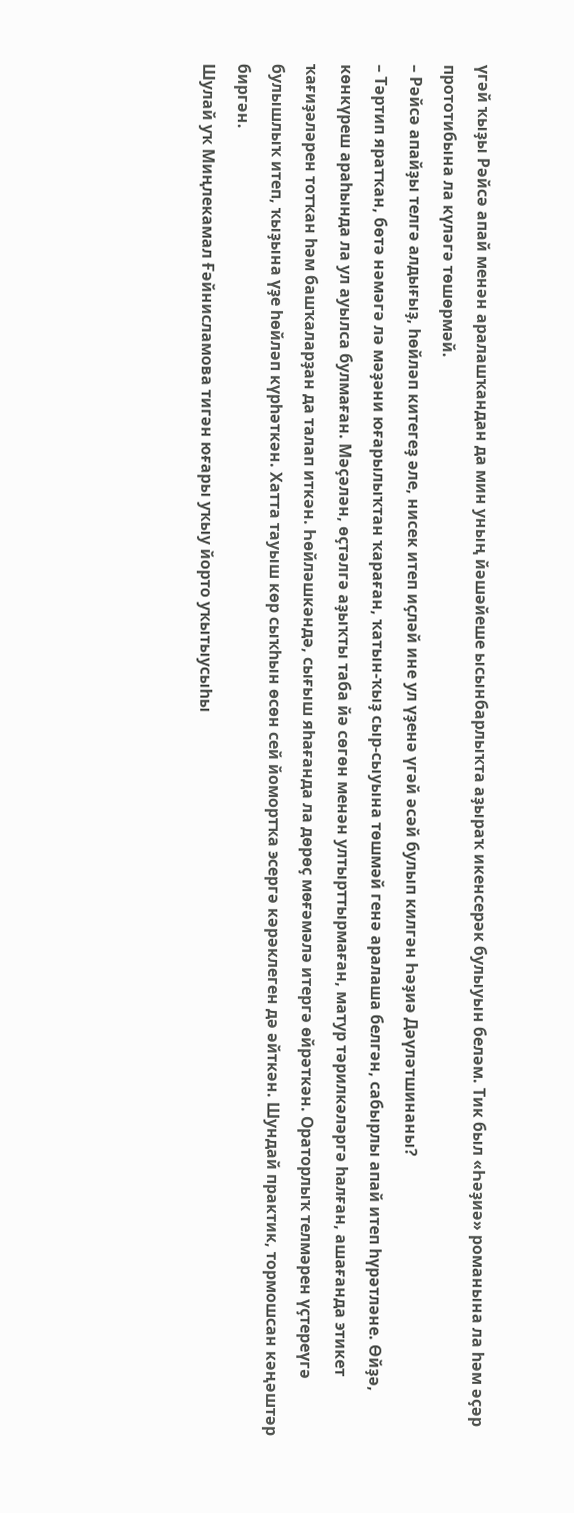үгәй ҡыҙы Рәйсә апай менән аралашҡандан да мин уның йәшәйеше ысынбарлыҡта аҙыраҡ икенсерәк булыуын беләм. Тик был «Һәҙиә» романына ла һәм әҫәр прототибына ла күләгә төшөрмәй.
– Рәйсә апайҙы телгә алдығыҙ, һөйләп китегеҙ әле, нисек итеп иҫләй ине ул үҙенә үгәй әсәй булып килгән Һәҙиә Дәүләтшинаны?
– Тәртип яратҡан, бөтә нәмәгә лә мәҙәни юғарылыҡтан ҡараған, ҡатын-ҡыҙ сыр-сыуына төшмәй генә аралаша белгән, сабырлы апай итеп һүрәтләне. Өйҙә, көнкүреш араһында ла ул ауылса булмаған. Мәҫәлән, өҫтәлгә аҙыҡты таба йә сөгөн менән ултырттырмаған, матур тәрилкәләргә һалған, ашағанда этикет ҡағиҙәләрен тотҡан һәм башҡаларҙан да талап иткән. Һөйләшкәндә, сығыш яһағанда ла дөрөҫ мөғәмәлә итергә өйрәткән. Ораторлыҡ телмәрен үҫтереүгә булышлыҡ итеп, ҡыҙына үҙе һөйләп күрһәткән. Хатта тауыш көр сыҡһын өсөн сей йомортҡа эсергә кәрәклеген дә әйткән. Шундай практик, тормошсан кәңәштәр биргән.
Шулай уҡ Миңлекамал Ғәйнисламова тигән юғары уҡыу йорто уҡытыусыһы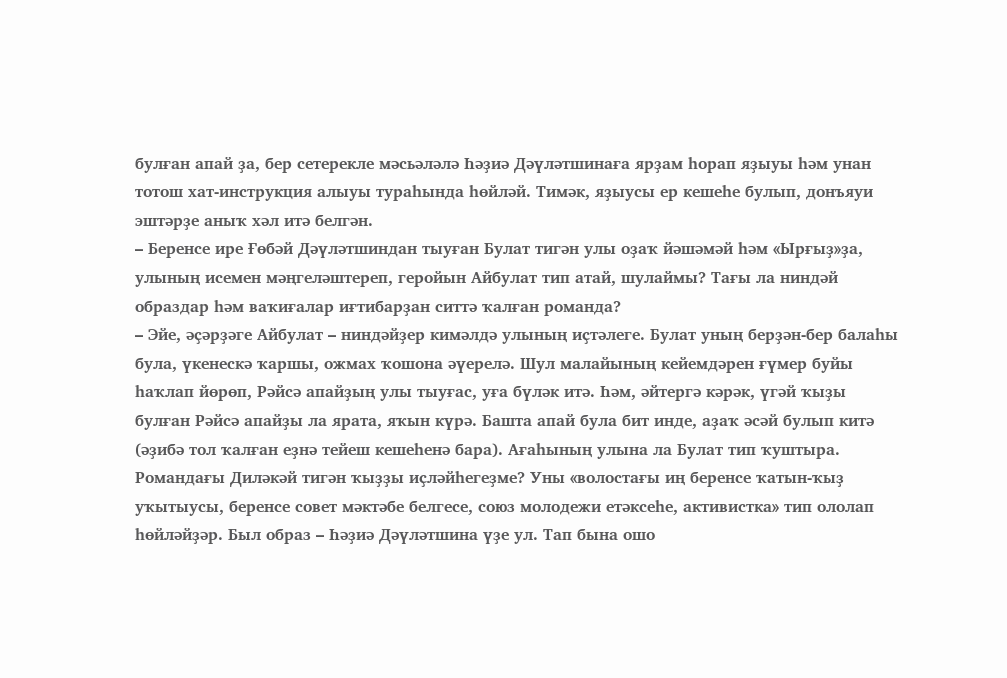булған апай ҙа, бер сетерекле мәсьәләлә Һәҙиә Дәүләтшинаға ярҙам һорап яҙыуы һәм унан тотош хат-инструкция алыуы тураһында һөйләй. Тимәк, яҙыусы ер кешеһе булып, донъяуи эштәрҙе аныҡ хәл итә белгән.
– Беренсе ире Ғөбәй Дәүләтшиндан тыуған Булат тигән улы оҙаҡ йәшәмәй һәм «Ырғыҙ»ҙа, улының исемен мәңгеләштереп, геройын Айбулат тип атай, шулаймы? Тағы ла ниндәй образдар һәм ваҡиғалар иғтибарҙан ситтә ҡалған романда?
– Эйе, әҫәрҙәге Айбулат – ниндәйҙер кимәлдә улының иҫтәлеге. Булат уның берҙән-бер балаһы була, үкенескә ҡаршы, ожмах ҡошона әүерелә. Шул малайының кейемдәрен ғүмер буйы һаҡлап йөрөп, Рәйсә апайҙың улы тыуғас, уға бүләк итә. Һәм, әйтергә кәрәк, үгәй ҡыҙы булған Рәйсә апайҙы ла ярата, яҡын күрә. Башта апай була бит инде, аҙаҡ әсәй булып китә (әҙибә тол ҡалған еҙнә тейеш кешеһенә бара). Ағаһының улына ла Булат тип ҡуштыра.
Романдағы Диләкәй тигән ҡыҙҙы иҫләйһегеҙме? Уны «волостағы иң беренсе ҡатын-ҡыҙ уҡытыусы, беренсе совет мәктәбе белгесе, союз молодежи етәксеһе, активистка» тип ололап һөйләйҙәр. Был образ – Һәҙиә Дәүләтшина үҙе ул. Тап бына ошо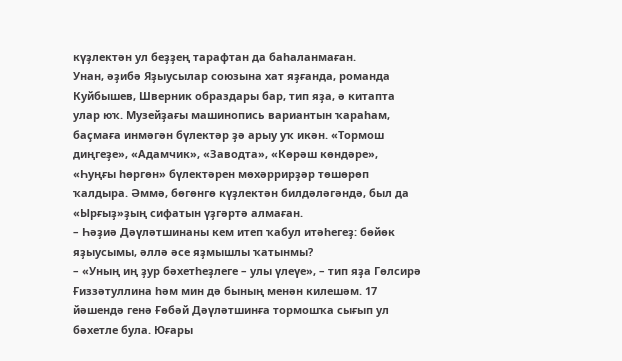күҙлектән ул беҙҙең тарафтан да баһаланмаған.
Унан, әҙибә Яҙыусылар союзына хат яҙғанда, романда Куйбышев, Шверник образдары бар, тип яҙа, ә китапта улар юҡ. Музейҙағы машинопись вариантын ҡараһам, баҫмаға инмәгән бүлектәр ҙә арыу уҡ икән. «Тормош диңгеҙе», «Адамчик», «Заводта», «Көрәш көндәре», «Һуңғы һөргөн» бүлектәрен мөхәррирҙәр төшөрөп ҡалдыра. Әммә, бөгөнгө күҙлектән билдәләгәндә, был да «Ырғыҙ»ҙың сифатын үҙгәртә алмаған.
– Һәҙиә Дәүләтшинаны кем итеп ҡабул итәһегеҙ: бөйөк яҙыусымы, әллә әсе яҙмышлы ҡатынмы?
– «Уның иң ҙур бәхетһеҙлеге – улы үлеүе», – тип яҙа Гөлсирә Ғиззәтуллина һәм мин дә бының менән килешәм. 17 йәшендә генә Ғөбәй Дәүләтшинға тормошҡа сығып ул бәхетле була. Юғары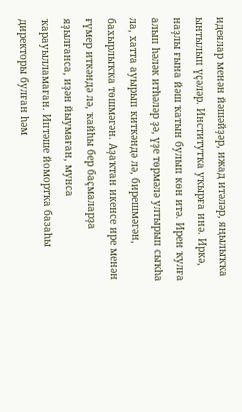идеялар менән йәшәйҙәр, ижад итәләр, яңылыҡҡа ынтылып үҫәләр. Институтҡа уҡырға инә. Иркә, наҙлы ғына йәш ҡатын булып көн итә. Ирен ҡулға алып һәләк итһәләр ҙә, үҙе төрмәлә ултырып сыҡһа ла, хатта ауырып киткәндә лә, бирешмәгән, бахырлыҡҡа төшмәгән. Аҙаҡтан икенсе ире менән ғүмер иткәндә лә, ҡайһы бер баҫмаларҙа яҙылғанса, иҙән йыумаған, мунса ҡарауылламаған. Иптәше йомортҡа базаһы директоры булған һәм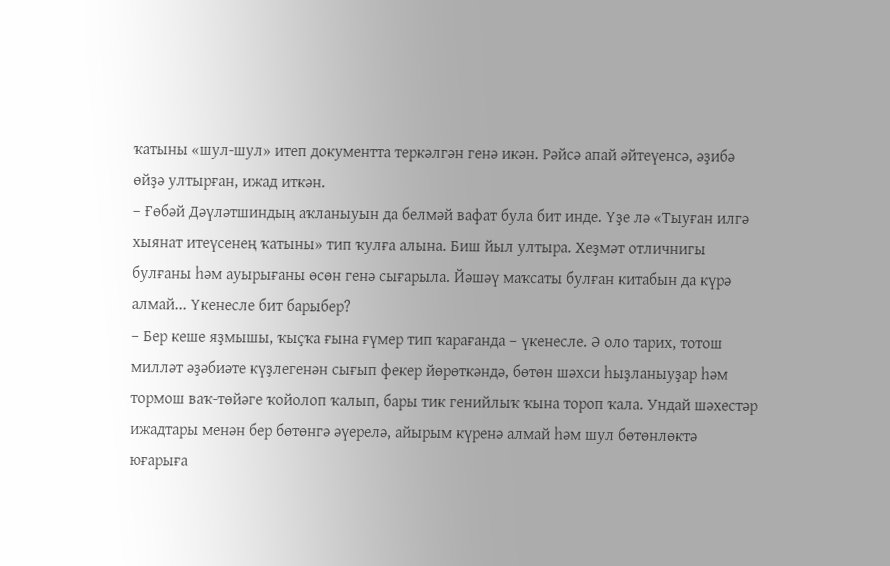ҡатыны «шул-шул» итеп документта теркәлгән генә икән. Рәйсә апай әйтеүенсә, әҙибә өйҙә ултырған, ижад иткән.
– Ғөбәй Дәүләтшиндың аҡланыуын да белмәй вафат була бит инде. Үҙе лә «Тыуған илгә хыянат итеүсенең ҡатыны» тип ҡулға алына. Биш йыл ултыра. Хеҙмәт отличнигы булғаны һәм ауырығаны өсөн генә сығарыла. Йәшәү маҡсаты булған китабын да күрә алмай... Үкенесле бит барыбер?
– Бер кеше яҙмышы, ҡыҫҡа ғына ғүмер тип ҡарағанда – үкенесле. Ә оло тарих, тотош милләт әҙәбиәте күҙлегенән сығып фекер йөрөткәндә, бөтөн шәхси һыҙланыуҙар һәм тормош ваҡ-төйәге ҡойолоп ҡалып, бары тик генийлыҡ ҡына тороп ҡала. Ундай шәхестәр ижадтары менән бер бөтөнгә әүерелә, айырым күренә алмай һәм шул бөтөнлөктә юғарыға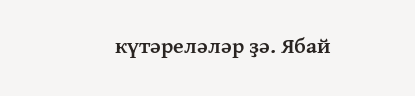күтәреләләр ҙә. Ябай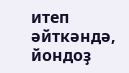итеп әйткәндә, йондоҙ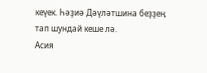кеүек. Һәҙиә Дәүләтшина беҙҙең тап шундай кеше лә.
Асия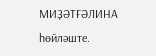МИҘӘТҒӘЛИНА һөйләште.